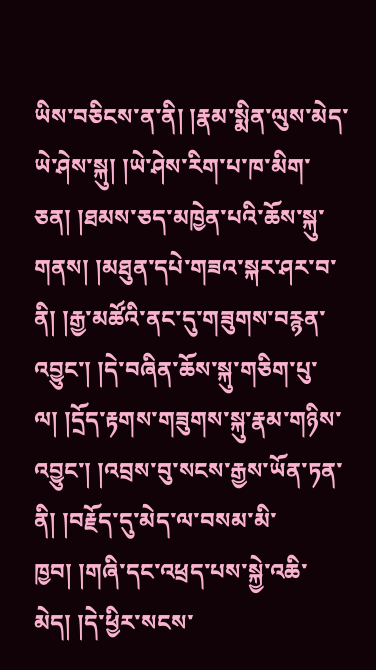ཡིས་བཅིངས་ན་ནི། །རྣམ་སྨིན་ལུས་མེད་ཡེ་ཤེས་སྐུ། །ཡེ་ཤེས་རིག་པ་ཁ་མིག་ཅན། །ཐམས་ཅད་མཁྱེན་པའི་ཆོས་སྐུ་གནས། །མཐུན་དཔེ་གཟའ་སྐར་ཤར་བ་ནི། །རྒྱ་མཚོའི་ནང་དུ་གཟུགས་བརྙན་འབྱུང་། །དེ་བཞིན་ཆོས་སྐུ་གཅིག་པུ་ལ། །དྲོད་རྟགས་གཟུགས་སྐུ་རྣམ་གཉིས་འབྱུང་། །འབྲས་བུ་སངས་རྒྱས་ཡོན་ཏན་ནི། །བརྗོད་དུ་མེད་ལ་བསམ་མི་ཁྱབ། །གཞི་དང་འཕྲད་པས་སྐྱེ་འཆི་མེད། །དེ་ཕྱིར་སངས་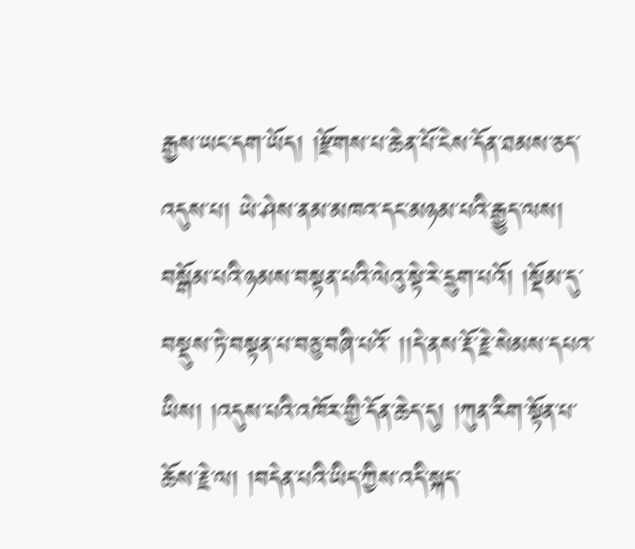རྒྱས་ཡང་དག་ཡོད། །རྫོགས་པ་ཆེན་པོ་ངེས་དོན་ཐམས་ཅད་འདུས་པ། ཡེ་ཤེས་ནམ་མཁའ་དང་མཉམ་པའི་རྒྱུད་ལས། བསྒོམ་པའི་ཉམས་བསྟན་པའི་ལེའུ་སྟེ་རེ་དྲུག་པའོ། །སྡོམ་དུ་བསྡུས་ཏེ་བསྟན་པ་བཅུ་བཞི་པའོ་ །།དེ་ནས་རྡོ་རྗེ་སེམས་དཔའ་ཡིས། །འདུས་པའི་འཁོར་གྱི་དོན་ཆེད་དུ། །ཀུན་རིག་སྟོན་པ་ཆོས་རྗེ་ལ། །བདེན་པའི་ཡིད་ཀྱིས་འདི་སྐད་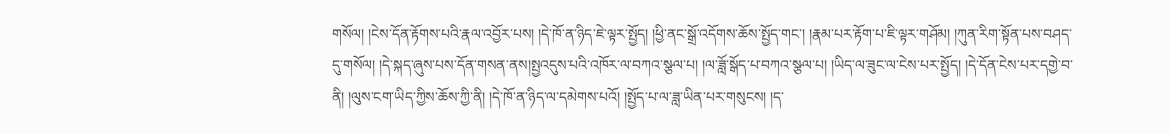གསོལ། །ངེས་དོན་རྟོགས་པའི་རྣལ་འབྱོར་པས། །དེ་ཁོ་ན་ཉིད་ཇེ་ལྟར་སྤྱོད། །ཕྱི་ནང་སྒྲོ་འདོགས་ཆོས་སྤྱོད་གང་། །རྣམ་པར་རྟོག་པ་ཇི་ལྟར་གཤོམ། །ཀུན་རིག་སྟོན་པས་བཤད་དུ་གསོལ། །དེ་སྐད་ཞུས་པས་དོན་གསན་ནས།སྤྱའདུས་པའི་འཁོར་ལ་བཀའ་སྩལ་པ། །ལ་ཟློ་སྒོད་པ་བཀའ་སྩལ་པ། །ཡིད་ལ་ཟུང་ལ་ངེས་པར་སྤྱོད། །དེ་དོན་ངེས་པར་དགྱེ་བ་ནི། །ལུས་ངག་ཡིད་ཀྱིས་ཆོས་ཀྱི་ནི། །དེ་ཁོ་ན་ཉིད་ལ་དམེགས་པའོ། །སྤྱོད་པ་ལ་ཟླ་ཡིན་པར་གསུངས། །ད་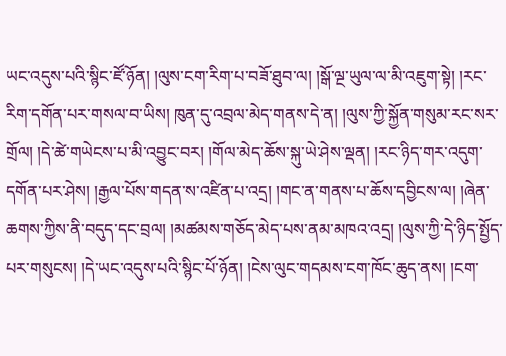ཡང་འདུས་པའི་སྙིང་ཛོ་ཉོན། །ལུས་ངག་རིག་པ་བཟོ་ཐུབ་ལ། །སྒོ་ལྔ་ཡུལ་ལ་མི་འཇུག་སྟེ། །རང་རིག་དགོན་པར་གསལ་བ་ཡིས། ཁུན་དུ་འབྲལ་མེད་གནས་དེ་ན། །ལུས་ཀྱི་སྐྱོན་གསུམ་རང་སར་གྲོལ། །དེ་ཚེ་གཡེངས་པ་མི་འབྱུང་བར། །གོལ་མེད་ཆོས་སྐུ་ཡེ་ཤེས་ལྡན། །རང་ཉིད་གར་འདུག་དགོན་པར་ཤེས། །རྒྱལ་པོས་གདན་ས་འཛིན་པ་འདྲ། །གང་ན་གནས་པ་ཆོས་དབྱིངས་ལ། །ཞེན་ཆགས་ཀྱིས་ནི་བདུད་དང་བྲལ། །མཚམས་གཅོད་མེད་པས་ནམ་མཁའ་འདྲ། །ལུས་ཀྱི་དེ་ཉིད་སྤྱོད་པར་གསུངས། །དེ་ཡང་འདུས་པའི་སྙིང་པོ་ཉོན། །ངེས་ལུང་གདམས་ངག་ཁོང་ཆུད་ནས། །ངག་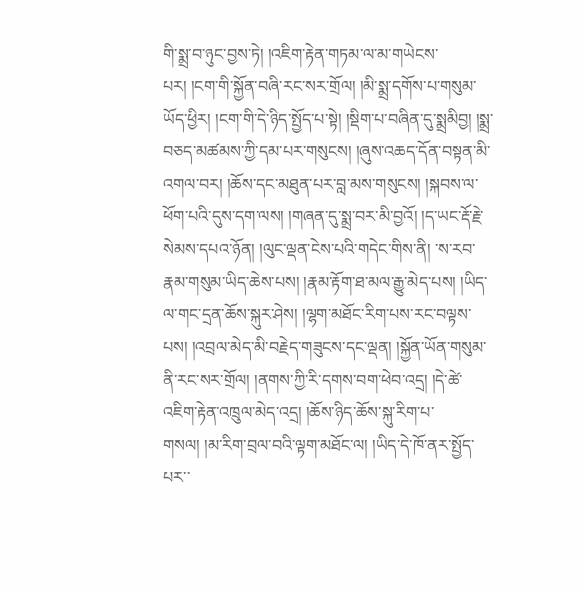གི་སྨྲ་བ་ཉུང་བྱས་ཏེ། །འཇིག་རྟེན་གཏམ་ལ་མ་གཡེངས་པར། །ངག་གི་སྐྱོན་བཞི་རང་སར་གྲོལ། །མི་སྨྲ་དགོས་པ་གསུམ་ཡོད་ཕྱིར། །ངག་གི་དེ་ཉིད་སྤྱོད་པ་སྟེ། །སྡིག་པ་བཞིན་དུ་སྨྲམིབྱ། །སྨྲ་བཅད་མཚམས་ཀྱི་དམ་པར་གསུངས། །ཞུས་འཆད་དོན་བསྟན་མི་འགལ་བར། །ཆོས་དང་མཐུན་པར་བླ་མས་གསུངས། །སྐབས་ལ་ཕོག་པའི་དུས་དག་ལས། །གཞན་དུ་སྨྲ་བར་མི་བྱའོ། །ད་ཡང་རྡོ་རྗེ་སེམས་དཔའ་ཉོན། །ལུང་ལྡན་ངེས་པའི་གདེང་གིས་ནི། ་ས་རབ་རྣམ་གསུམ་ཡིད་ཆེས་པས། །རྣམ་རྟོག་ཐ་མལ་རྒྱུ་མེད་པས། །ཡིད་ལ་གང་དྲན་ཆོས་སྐུར་ཤེས། །ལྷག་མཐོང་རིག་པས་རང་བལྟས་པས། །འབྲལ་མེད་མི་བརྗེད་གཟུངས་དང་ལྡན། །སྐྱོན་ཡོན་གསུམ་ནི་རང་སར་གྲོལ། །ནགས་ཀྱི་རི་དགས་བག་ཕེབ་འདྲ། །དེ་ཚེ་འཇིག་རྟེན་འཁྲུལ་མེད་འདྲ། །ཆོས་ཉིད་ཆོས་སྐུ་རིག་པ་གསལ། །མ་རིག་བྲལ་བའི་ལྟག་མཐོང་ལ། །ཡིད་དེ་ཁོ་ནར་སྤྱོད་པར་་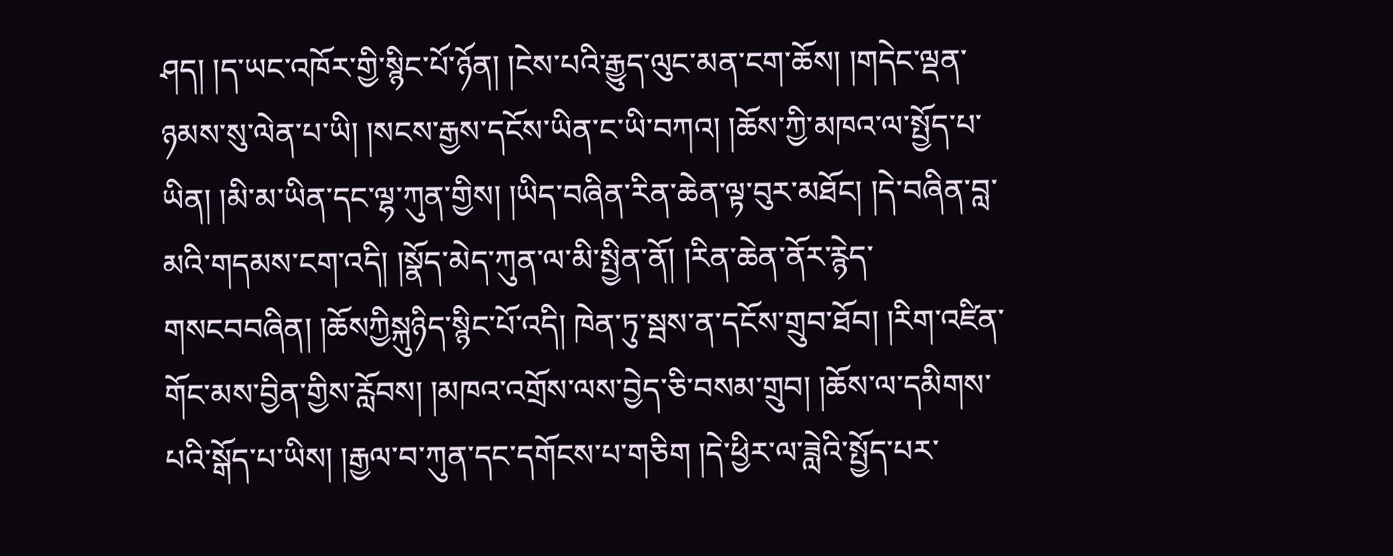ཤད། །ད་ཡང་འཁོར་གྱི་སྙིང་པོ་ཉོན། །ངེས་པའི་རྒྱུད་ལུང་མན་ངག་ཆོས། །གདེང་ལྡན་ཉམས་སུ་ལེན་པ་ཡི། །སངས་རྒྱས་དངོས་ཡིན་ང་ཡི་བཀའ། །ཆོས་ཀྱི་མཁའ་ལ་སྤྱོད་པ་ཡིན། །མི་མ་ཡིན་དང་ལྷ་ཀུན་གྱིས། །ཡིད་བཞིན་རིན་ཆེན་ལྟ་བུར་མཐོང། །དེ་བཞིན་བླ་མའི་གདམས་ངག་འདི། །སྣོད་མེད་ཀུན་ལ་མི་སྤྱིན་ནོ། །རིན་ཆེན་ནོར་རྙེད་གསངབབཞིན། །ཆོསཀྱིསྐུཉིད་སྙིང་པོ་འདི། ཁེན་ཏུ་སྦས་ན་དངོས་གྲུབ་ཐོབ། །རིག་འཛིན་གོང་མས་བྱིན་གྱིས་རློབས། །མཁའ་འགྲོས་ལས་བྱེད་ཅི་བསམ་གྲུབ། །ཆོས་ལ་དམིགས་པའི་སྒོད་པ་ཡིས། །རྒྱལ་བ་ཀུན་དང་དགོངས་པ་གཅིག །དེ་ཕྱིར་ལ་ཟླེའི་སྤྱོད་པར་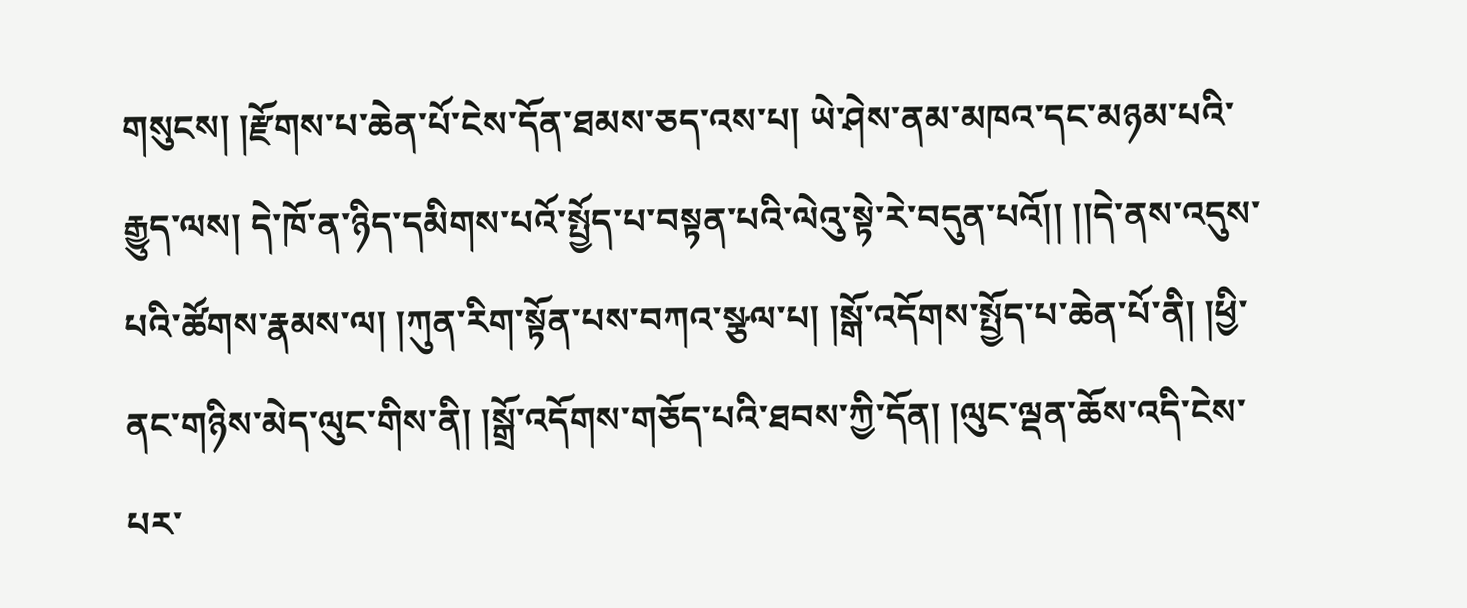གསུངས། །རྫོགས་པ་ཆེན་པོ་ངེས་དོན་ཐམས་ཅད་འས་པ། ཡེ་ཤེས་ནམ་མཁའ་དང་མཉམ་པའི་རྒྱུད་ལས། དེ་ཁོ་ན་ཉིད་དམིགས་པའོ་སྤྱོད་པ་བསྟན་པའི་ལེའུ་སྟེ་རེ་བདུན་པའོ།། །།དེ་ནས་འདུས་པའི་ཚོགས་རྣམས་ལ། །ཀུན་རིག་སྟོན་པས་བཀའ་སྩལ་པ། །སྒོ་འདོགས་སྤྱོད་པ་ཆེན་པོ་ནི། །ཕྱི་ནང་གཉིས་མེད་ལུང་གིས་ནི། །སྒྲོ་འདོགས་གཅོད་པའི་ཐབས་ཀྱི་དོན། །ལུང་ལྡན་ཆོས་འདི་ངེས་པར་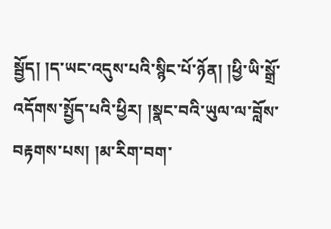སྦྱོད། །ད་ཡང་འདུས་པའི་སྙིང་པོ་ཉོན། །ཕྱི་ཡི་སྒྲོ་འདོགས་སྤྱོད་པའི་ཕྱིར། །སྣང་བའི་ཡུལ་ལ་བློས་བརྟགས་པས། །མ་རིག་བག་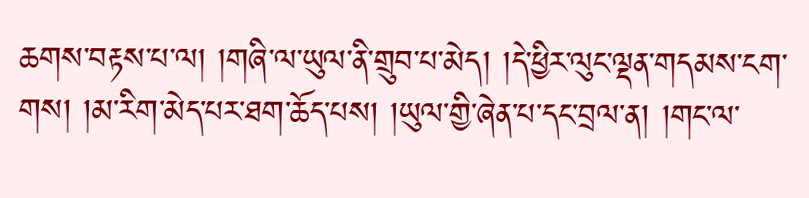ཆགས་བརྟས་པ་ལ། །གཞི་ལ་ཡུལ་ནི་གྲུབ་པ་མེད། །དེ་ཕྱིར་ལུང་ལྡན་གདམས་ངག་གས། །མ་རིག་མེད་པར་ཐག་ཆོད་པས། །ཡུལ་གྱི་ཞེན་པ་དང་བྲལ་ན། །གང་ལ་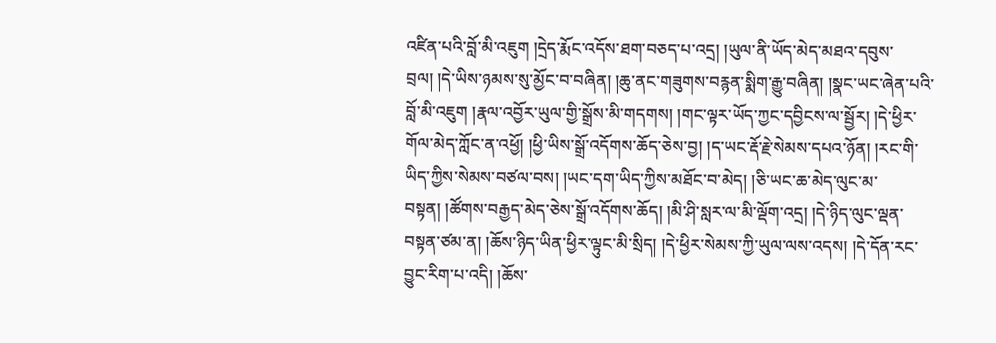འཛིན་པའི་བློ་མི་འཇུག །དྲེད་རྨོང་འདོས་ཐག་བཅད་པ་འདྲ། །ཡུལ་ནི་ཡོད་མེད་མཐའ་དབུས་བྲལ། །དེ་ཡིས་ཉམས་སུ་མྱོང་བ་བཞིན། །ཆུ་ནང་གཟུགས་བརྙན་སྨིག་རྒྱུ་བཞིན། །སྣང་ཡང་ཞེན་པའི་བློ་མི་འཇུག །རྣལ་འབྱོར་ཡུལ་གྱི་སྒྲོས་མི་གདགས། །གང་ལྟར་ཡོད་ཀྱང་དབྱིངས་ལ་སྦྱོར། །དེ་ཕྱིར་གོལ་མེད་ཀློང་ན་འཕྱོ། །ཕྱི་ཡིས་སྒྲོ་འདོགས་ཆོད་ཅེས་བྱ། །ད་ཡང་རྡོ་རྗེ་སེམས་དཔའ་ཉོན། །རང་གི་ཡིད་ཀྱིས་སེམས་བཙལ་བས། །ཡང་དག་ཡིད་ཀྱིས་མཐོང་བ་མེད། །ཅི་ཡང་ཆ་མེད་ལུང་མ་བསྟན། །ཚོགས་བརྒྱད་མེད་ཅེས་སྒྲོ་འདོགས་ཆོད། །མི་ཤི་སླར་ལ་མི་ལྡོག་འདྲ། །དེ་ཉིད་ལུང་ལྡན་བསྟན་ཙམ་ན། །ཆོས་ཉིད་ཡིན་ཕྱིར་ལྟུང་མི་སྲིད། །དེ་ཕྱིར་སེམས་ཀྱི་ཡུལ་ལས་འདས། །དེ་དོན་རང་བྱུང་རིག་པ་འདི། །ཆོས་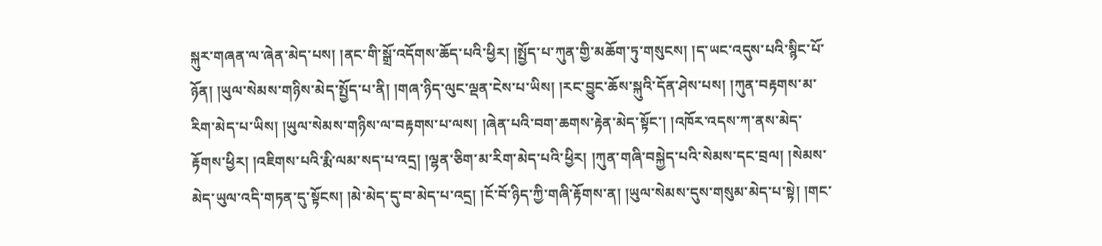སྐུར་གཞན་ལ་ཞེན་མེད་པས། །ནང་གི་སྒྲོ་འདོགས་ཆོད་པའི་ཕྱིར། །སྤྱོད་པ་ཀུན་གྱི་མཆོག་ཏུ་གསུངས། །ད་ཡང་འདུས་པའི་སྙིང་པོ་ཉོན། །ཡུལ་སེམས་གཉིས་མེད་སྤྱོད་པ་ནི། །གཞ་ཉིད་ལུང་ལྡན་ངེས་པ་ཡིས། །རང་བྱུང་ཆོས་སྐུའི་དོན་ཤེས་པས། །ཀུན་བརྟགས་མ་རིག་མེད་པ་ཡིས། །ཡུལ་སེམས་གཉིས་ལ་བརྟགས་པ་ལས། །ཞེན་པའི་བག་ཆགས་རྟེན་མེད་སྟོང་། །འཁོར་འདས་ཀ་ནས་མེད་རྟོགས་ཕྱིར། །འཇིགས་པའི་རྨི་ལམ་སད་པ་འདྲ། །ལྷན་ཅིག་མ་རིག་མེད་པའི་ཕྱིར། །ཀུན་གཞི་བསྐྱེད་པའི་སེམས་དང་བྲལ། །སེམས་མེད་ཡུལ་འདི་གཏན་དུ་སྟོངས། །མེ་མེད་དུ་བ་མེད་པ་འདྲ། །ངོ་བོ་ཉིད་ཀྱི་གཞི་རྟོགས་ན། །ཡུལ་སེམས་དུས་གསུམ་མེད་པ་སྟེ། །གང་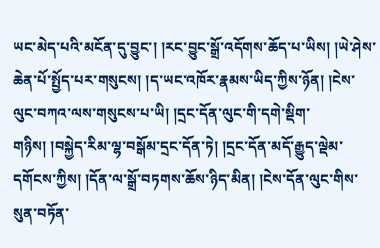ཡང་མེད་པའི་མངོན་དུ་བྱུང་། །རང་བྱུང་སྒྲོ་འདོགས་ཆོད་པ་ཡིས། །ཡེ་ཤེས་ཆེན་པོ་སྤྱོད་པར་གསུངས། །ད་ཡང་འཁོར་རྣམས་ཡིད་ཀྱིས་ཉོན། །ངེས་ལུང་བཀའ་ལས་གསུངས་པ་ཡི། །དྲང་དོན་ལུང་གི་དགེ་སྡིག་གཉིས། །བསྐྱེད་རིམ་ལྷ་བསྒོམ་དྲང་དོན་ཏེ། །དྲང་དོན་མདོ་རྒྱུད་ལྡེམ་དགོངས་ཀྱིས། །དོན་ལ་སྒྲོ་བཏགས་ཆོས་ཉིད་མིན། །ངེས་དོན་ལུང་གིས་སུན་བཏོན་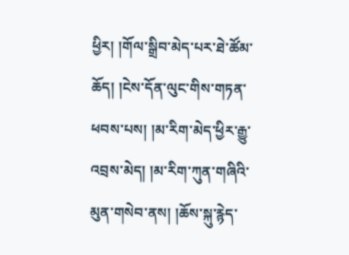ཕྱིར། །གོལ་སྒྲིབ་མེད་པར་ཐེ་ཚོམ་ཆོད། །ངེས་དོན་ལུང་གིས་གཏན་ཕབས་པས། །མ་རིག་མེད་ཕྱིར་རྒྱུ་འབྲས་མེད། །མ་རིག་ཀུན་གཞིའི་མུན་གསེབ་ནས། །ཆོས་སྐུ་རྙེད་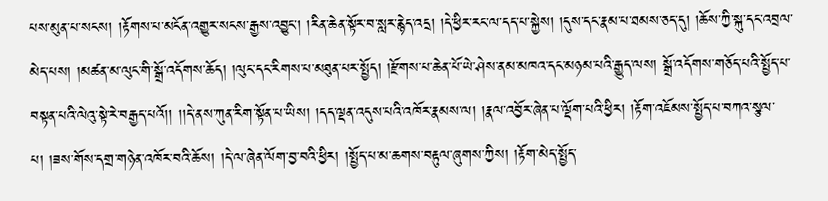པས་མུན་པ་སངས། །རྟོགས་པ་མངོན་འགྱུར་སངས་རྒྱས་འབྱུང་། །རིན་ཆེན་སྟོར་བ་སླར་རྙེད་འདྲ། །དེ་ཕྱིར་རང་ལ་དད་པ་སྐྱེས། །དུས་དང་རྣམ་པ་ཐམས་ཅད་དུ། །ཆོས་ཀྱི་སྐུ་དང་འབྲལ་མེད་པས། །མཚན་མ་ལུང་གི་སྒྲོ་འདོགས་ཆོད། །ལུང་དང་རིགས་པ་མཐུན་པར་སྤྱོད། །རྫོགས་པ་ཆེན་པོ་ཡེ་ཤེས་ནམ་མཁའ་དང་མཉམ་པའི་རྒྱུད་ལས། སྒྲོ་འདོགས་གཅོད་པའི་སྤྱོད་པ་བསྟན་པའི་ལེའུ་སྟེ་རེ་བརྒྱད་པའོ།། །།དེ་ནས་ཀུན་རིག་སྟོན་པ་ཡིས། །དད་ལྡན་འདུས་པའི་འཁོར་རྣམས་ལ། །རྣལ་འབྱོར་ཞེན་པ་ལྡོག་པའི་ཕྱིར། །རྟོག་འཇོམས་སྤྱོད་པ་བཀའ་སྩལ་པ། །ཟས་གོས་དགྲ་གཉེན་འཁོར་བའི་ཆོས། །དེ་ལ་ཞེན་ལོག་བྱ་བའི་ཕྱིར། །སྤྱོད་པ་མ་ཆགས་བརྟུལ་ཞུགས་ཀྱིས། །རྟོག་མེད་སྤྱོད་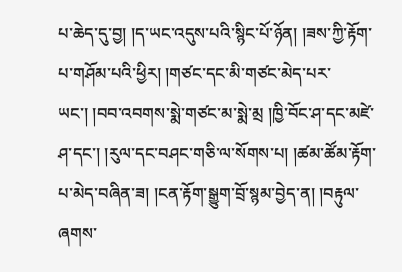པ་ཆེད་དུ་བྱ། །ད་ཡང་འདུས་པའི་སྙིང་པོ་ཉོན། །ཟས་ཀྱི་རྟོག་པ་གཤོམ་པའི་ཕྱིར། །གཙང་དང་མི་གཙང་མེད་པར་ཡང་། །བབ་འབགས་སྨེ་གཙང་མ་སྨེ་མྲ །ཁྱི་བོང་ཤ་དང་མཛེ་ཤ་དང་། །རུལ་དང་བཤང་གཅི་ལ་སོགས་པ། །ཚམ་ཚོམ་རྟོག་པ་མེད་བཞིན་ཟ། །ངན་རྟོག་སྒྱུག་བྲོ་སྙམ་བྱེད་ན། །བརྟུལ་ཞགས་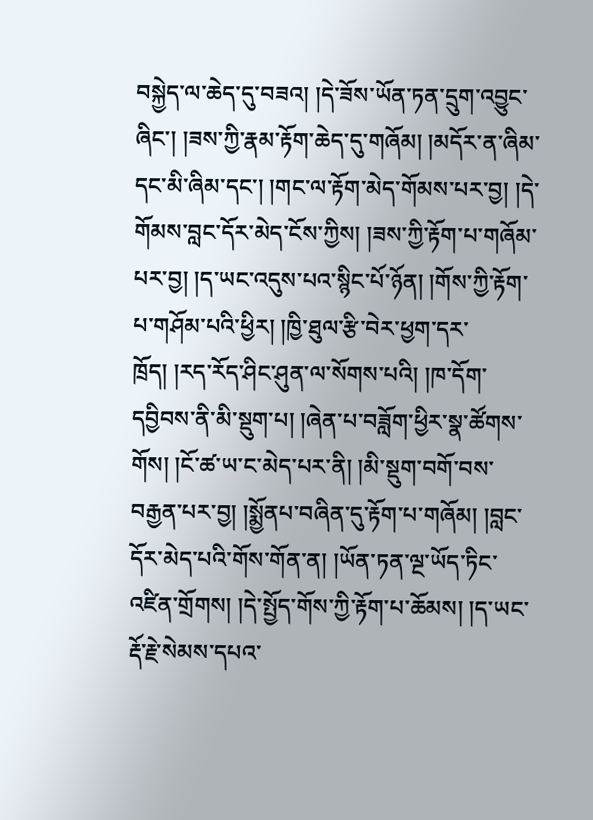བསྐྱེད་ལ་ཆེད་དུ་བཟའ། །དེ་ཟོས་ཡོན་ཏན་དྲུག་འབྱུང་ཞིང་། །ཟས་ཀྱི་རྣམ་རྟོག་ཆེད་དུ་གཞོམ། །མདོར་ན་ཞིམ་དང་མི་ཞིམ་དང་། །གང་ལ་རྟོག་མེད་གོམས་པར་བྱ། །དེ་གོམས་བླང་དོར་མེད་ངོས་ཀྱིས། །ཟས་ཀྱི་རྟོག་པ་གཞོམ་པར་བྱ། །ད་ཡང་འདུས་པའ་སྙིང་པོ་ཉོན། །གོས་ཀྱི་རྟོག་པ་གཤོམ་པའི་ཕྱིར། །ཁྱི་ཐུལ་རྩི་བེར་ཕྱག་དར་ཁྲོད། །རད་རོད་ཤིང་ཤུན་ལ་སོགས་པའི། །ཁ་དོག་དབྱིབས་ནི་མི་སྡུག་པ། །ཞེན་པ་བཟློག་ཕྱིར་སྣ་ཚོགས་གོས། །ངོ་ཚ་ཡ་ང་མེད་པར་ནི། །མི་སྡུག་བགོ་བས་བརྒྱན་པར་བྱ། །སྨྱོནཔ་བཞིན་དུ་རྟོག་པ་གཞོམ། །བླང་དོར་མེད་པའི་གོས་གོན་ན། །ཡོན་ཏན་ལྔ་ཡོད་ཏིང་འཛིན་གྲོགས། །དེ་སྤྱོད་གོས་ཀྱི་རྟོག་པ་ཆོམས། །ད་ཡང་རྡོ་རྗེ་སེམས་དཔའ་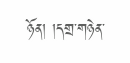ཉོན། །དགྲ་གཉེན་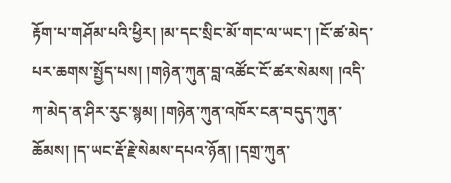རྟོག་པ་གཤོམ་པའི་ཕྱིར། །མ་དང་སྲིང་མོ་གང་ལ་ཡང་། །ངོ་ཚ་མེད་པར་ཆགས་སྤྱོད་པས། །གཉེན་ཀུན་བླ་འཚོང་ངོ་ཚར་སེམས། །འདི་ཀ་མེད་ན་ཤིར་རུང་སྙམ། །གཉེན་ཀུན་འཁོར་ངན་བདུད་ཀུན་ཆོམས། །ད་ཡང་རྡོ་རྗེ་སེམས་དཔའ་ཉོན། །དགྲ་ཀུན་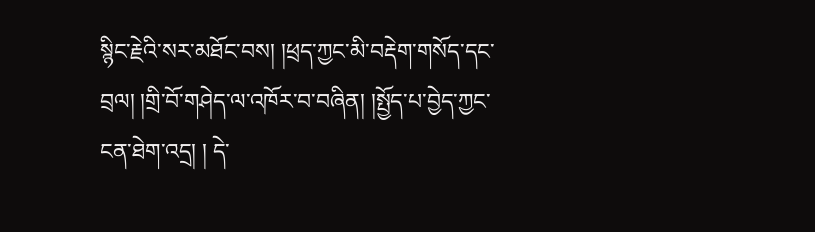སྙིང་རྗེའི་སར་མཐོང་བས། །ཕྲད་ཀྱང་མི་བརྡེག་གསོད་དང་བྲལ། །གྲི་བོ་གཤེད་ལ་འཁོར་བ་བཞིན། །སྤྱོད་པ་བྱེད་ཀྱང་ངན་ཐེག་འདྲ། ། དེ་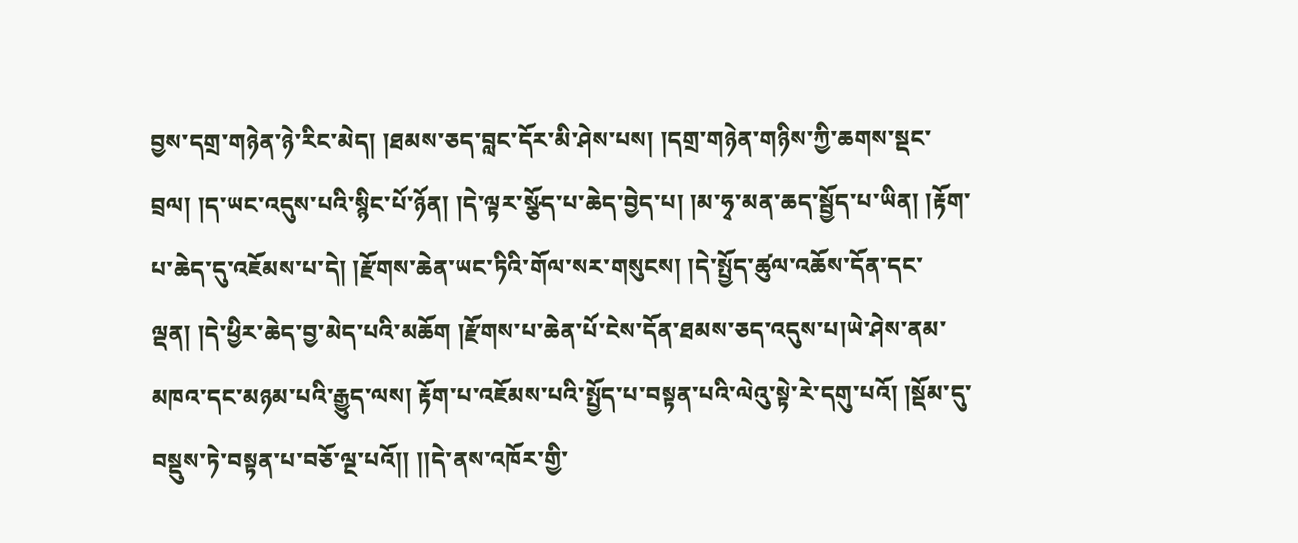བྱས་དགྲ་གཉེན་ཉེ་རིང་མེད། །ཐམས་ཅད་བླང་དོར་མི་ཤེས་པས། །དགྲ་གཉེན་གཉིས་ཀྱི་ཆགས་སྡང་བྲལ། །ད་ཡང་འདུས་པའི་སྙིང་པོ་ཉོན། །དེ་ལྟར་སྩོད་པ་ཆེད་བྱེད་པ། །མ་ཧྭ་མན་ཆད་སྦྱོད་པ་ཡིན། །རྟོག་པ་ཆེད་དུ་འཇོམས་པ་དེ། །རྫོགས་ཆེན་ཡང་ཏིའི་གོལ་སར་གསུངས། །དེ་སྤྱོད་ཚུལ་འཆོས་དོན་དང་ལྡན། །དེ་ཕྱིར་ཆེད་བྱ་མེད་པའི་མཆོག །རྫོགས་པ་ཆེན་པོ་ངེས་དོན་ཐམས་ཅད་འདུས་པ།ཡེ་ཤེས་ནམ་མཁའ་དང་མཉམ་པའི་རྒྱུད་ལས། རྟོག་པ་འཇོམས་པའི་སྤྱོད་པ་བསྟན་པའི་ལེའུ་སྟེ་རེ་དགུ་པའོ། །སྡོམ་དུ་བསྡུས་ཏེ་བསྟན་པ་བཅོ་ལྔ་པའོ།། །།དེ་ནས་འཁོར་གྱི་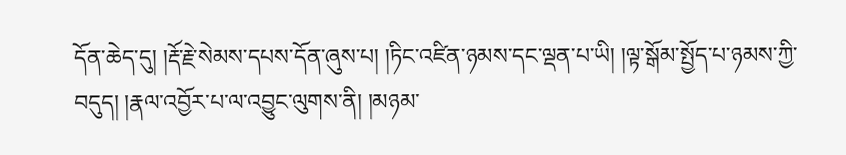དོན་ཆེད་དུ། །རྡོ་རྗེ་སེམས་དཔས་དོན་ཞུས་པ། །ཏིང་འཛིན་ཉམས་དང་ལྡན་པ་ཡི། །ལྟ་སྒོམ་སྤྱོད་པ་ཉམས་ཀྱི་བདུད། །རྣལ་འབྱོར་པ་ལ་འབྱུང་ལུགས་ནི། །མཉམ་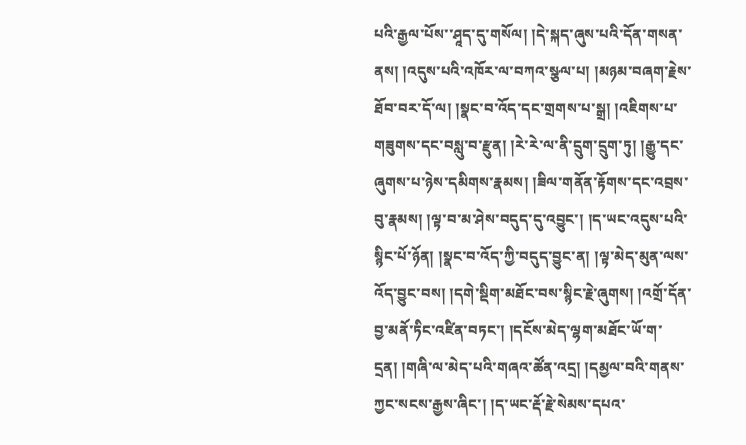པའི་རྒྱལ་པོས་་ཤཱད་དུ་གསོལ། །དེ་སྐད་ཞུས་པའི་དོན་གསན་ནས། །འདུས་པའི་འཁོར་ལ་བཀའ་སྩལ་པ། །མཉམ་བཞག་རྗེས་ཐོབ་བར་དོ་ལ། །སྣང་བ་འོད་དང་གྲགས་པ་སྒྲ། །འཇིགས་པ་གཟུགས་དང་བསླུ་བ་རྫུན། །རེ་རེ་ལ་ནི་དྲུག་དྲུག་ཏུ། །རྒྱུ་དང་ཞུགས་པ་ཉེས་དམིགས་རྣམས། །ཟིལ་གནོན་རྟོགས་དང་འབྲས་བུ་རྣམས། །ལྟ་བ་མ་ཤེས་བདུད་དུ་འབྱུང་། །ད་ཡང་འདུས་པའི་སྙིང་པོ་ཉོན། །སྣང་བ་འོད་ཀྱི་བདུད་བྱུང་ན། །ལྟ་མེད་མུན་ལས་འོད་བྱུང་བས། །དགེ་སྡིག་མཐོང་བས་སྙིང་རྗེ་ཞུགས། །འགྲོ་དོན་བྱ་མནོ་ཏིང་འཛིན་བཏང་། །དངོས་མེད་ལྷག་མཐོང་ཡོ་ག་དྲན། །གཞི་ལ་མེད་པའི་གཞའ་ཚོན་འདྲ། །དམྱལ་བའི་གནས་ཀྱང་སངས་རྒྱས་ཞིང་། །ད་ཡང་རྡོ་རྗེ་སེམས་དཔའ་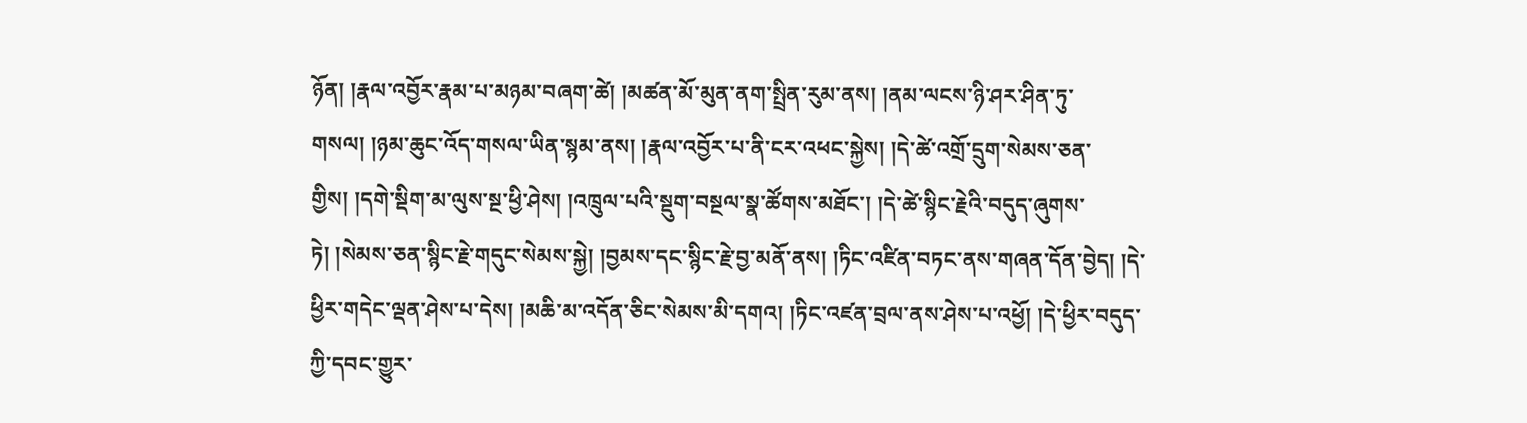ཉོན། །རྣལ་འབྱོར་རྣམ་པ་མཉམ་བཞག་ཚེ། །མཚན་མོ་མུན་ནག་སྤྲིན་རུམ་ནས། །ནམ་ལངས་ཉི་ཤར་ཤིན་ཏུ་གསལ། །ཉམ་ཆུང་འོད་གསལ་ཡིན་སྙམ་ནས། །རྣལ་འབྱོར་པ་ནི་ངར་འཕང་སྐྱེས། །དེ་ཚེ་འགྲོ་དྲུག་སེམས་ཅན་གྱིས། །དགེ་སྡིག་མ་ལུས་སྔ་ཕྱི་ཤེས། །འཁྲུལ་པའི་སྡུག་བསྔལ་སྣ་ཚོགས་མཐོང་། །དེ་ཚེ་སྙིང་རྗེའི་བདུད་ཞུགས་ཏེ། །སེམས་ཅན་སྙིང་རྗེ་གདུང་སེམས་སྐྱེ། །བྱམས་དང་སྙིང་རྗེ་བྱ་མནོ་ནས། །ཏིང་འཛིན་བཏང་ནས་གཞན་དོན་བྱེད། །དེ་ཕྱིར་གདེང་ལྡན་ཤེས་པ་དེས། །མཆི་མ་འདོན་ཅིང་སེམས་མི་དགའ། །ཏིང་འཛན་བྲལ་ནས་ཤེས་པ་འཕྱོ། །དེ་ཕྱིར་བདུད་ཀྱི་དབང་གྱུར་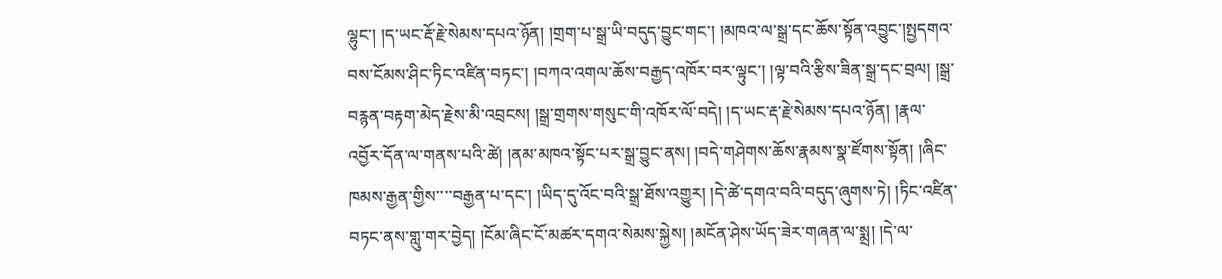ལྷུང་། །ད་ཡང་རྡོ་རྗེ་སེམས་དཔའ་ཉོན། །གྲག་པ་སྒྲ་ཡི་བདུད་བྱུང་གང་། །མཁའ་ལ་སྒྲ་དང་ཆོས་སྟོན་འབྱུང་།སྤྱདགའ་བས་ངོམས་ཤིང་ཏིང་འཛིན་བཏང་། །བཀའ་འགལ་ཆོས་བརྒྱད་འཁོར་བར་ལྟུང་། །ལྟ་བའི་རྩིས་ཟིན་སྒྲ་དང་བྲལ། །སྒྲ་བརྙན་བརྟག་མེད་རྗེས་མི་འབྲངས། །སྒྲ་གྲགས་གསུང་གི་འཁོར་ལོ་བདེ། །ད་ཡང་རྡ་རྗེ་སེམས་དཔའ་ཉོན། །རྣལ་འབྱོར་དོན་ལ་གནས་པའི་ཚེ། །ནམ་མཁའ་སྟོང་པར་སྒྲ་བྱུང་ནས། །བདེ་གཤེགས་ཆོས་རྣམས་སྣ་ཛོགས་སྟོན། །ཞིང་ཁམས་རྒྱན་གྱིས་་་་བརྒྱན་པ་དང་། །ཡིད་དུ་འོང་བའི་སྒྲ་ཐོས་འགྱུར། །དེ་ཚེ་དགའ་བའི་བདུད་ཞུགས་ཏེ། །ཏིང་འཛིན་བཏང་ནས་གླུ་གར་བྱེད། །ངོམ་ཞིང་ངོ་མཚར་དགའ་སེམས་སྐྱེས། །མངོན་ཤེས་ཡོད་ཟེར་གཞན་ལ་སྨྲ། །དེ་ལ་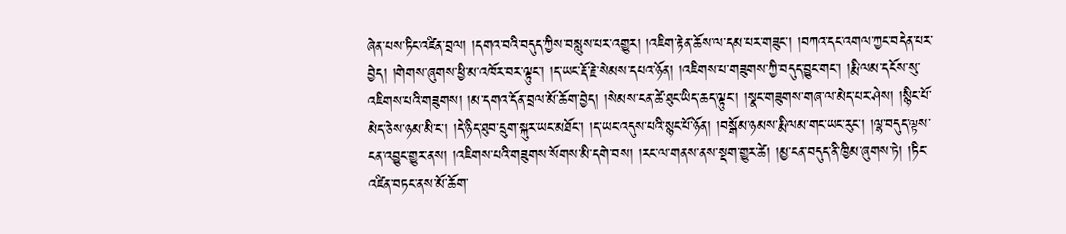ཞེན་པས་ཏིང་འཛིན་བྲལ། །དགའ་བའི་བདུད་ཀྱིས་བསླུས་པར་འགྱུར། །འཇིག་རྟེན་ཆོས་ལ་དམ་པར་གཟུང་། །བཀའ་དང་འགལ་ཀྱང་བདེན་པར་བྱེད། །གེགས་ཞུགས་ཕྱི་མ་འཁོར་བར་ལྟུང་། །ད་ཡང་རྡོ་རྗེ་སེམས་དཔའ་ཉོན། །འཇིགས་པ་གཟུགས་ཀྱི་བདུད་བྱུང་གང་། །རྨི་ལམ་དངོས་སུ་འཇིགས་པའི་གཟུགས། །མ་དགའ་དོན་བྲལ་མོ་ཆོག་བྱེད། །སེམས་ངན་ཚེ་ཐུང་ཡིད་ཆད་ལྟུང་། །སྣང་གཟུགས་གཞ་ལ་མེད་པར་ཤེས། །སྙིང་པོ་མེད་ཅེས་ཉམ་མི་ང་། །དེ་ཉིད་ཐུབ་དྲུག་སྐུར་ཡང་མཐོང་། །ད་ཡང་འདུས་པའི་སྙང་པོ་ཉོན། །བསྒོམ་ཉམས་རྨི་ལམ་གང་ཡང་རུང་། །ལྷ་བདུད་ལྟས་ངན་འབྱུང་གྱུར་ནས། །འཇིགས་པའི་གཟུགས་སོགས་མི་དགེ་བས། །རང་ལ་གནས་ནས་སྡག་གྱུར་ཚེ། །མྱ་ངན་བདུད་ནི་ཁྱིམ་ཞུགས་ཏེ། །ཏིང་འཛིན་བཏང་ནས་མོ་ཆོག་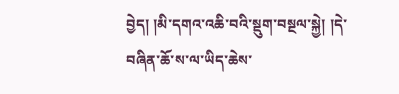བྱེད། །མི་དགའ་འཆི་བའི་སྡུག་བསྔལ་སྐྱེ། །དེ་བཞིན་ཆོ་ས་ལ་ཡིད་ཆེས་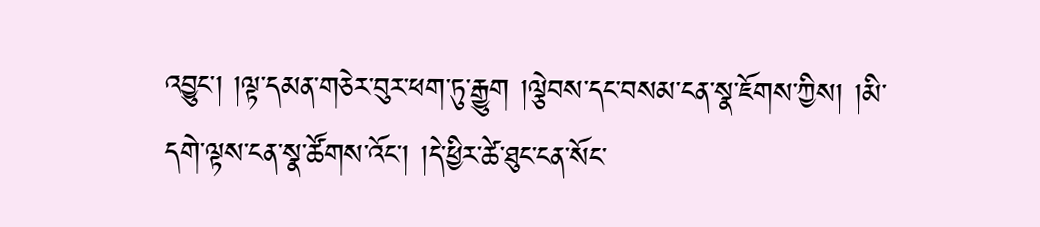འབྱུང་། །ལྟ་དམན་གཅེར་བུར་ཕག་ཏུ་རྒྱུག །ལྕེབས་དང་བསམ་ངན་སྣ་ཇོགས་ཀྱིས། །མི་དགེ་ལྟས་ངན་སྣ་ཚོགས་འོང་། །དེ་ཕྱིར་ཚེ་ཐུང་ངན་སོང་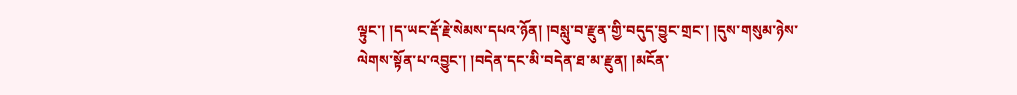ལྟུང་། །ད་ཡང་རྡོ་རྗེ་སེམས་དཔའ་ཉོན། །བསླུ་བ་རྫུན་གྱི་བདུད་བྱུང་གྲང་། །དུས་གསུམ་ཉེས་ལེགས་སྟོན་པ་འབྱུང་། །བདེན་དང་མི་བདེན་ཐ་མ་རྫུན། །མངོན་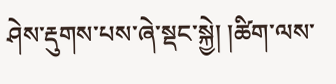ཤེས་རྡུགས་པས་ཞེ་སྡང་སྐྱེ། །ཚིག་ལས་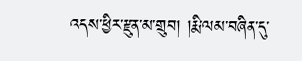འདས་ཕྱིར་རྫུན་མ་གྲུབ། །རྨི་ལམ་བཞིན་དུ་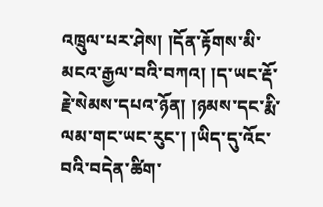འཁྲུལ་པར་ཤེས། །དོན་རྟོགས་མི་མངའ་རྒྱལ་བའི་བཀའ། །ད་ཡང་རྡོ་རྗེ་སེམས་དཔའ་ཉོན། །ཉམས་དང་རྨི་ལམ་གང་ཡང་རུང་། །ཡིད་དུ་འོང་བའི་བདེན་ཚིག་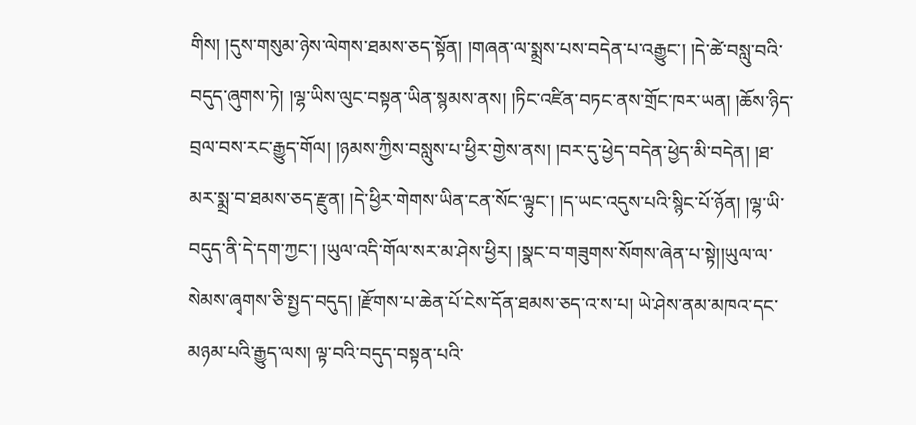གིས། །དུས་གསུམ་ཉེས་ལེགས་ཐམས་ཅད་སྟོན། །གཞན་ལ་སྨྲས་པས་བདེན་པ་འརྒྱུང་། །དེ་ཚེ་བསླུ་བའི་བདུད་ཞུགས་ཏེ། །ལྷ་ཡིས་ལུང་བསྟན་ཡིན་སྙམས་ནས། །ཏིང་འཛིན་བཏང་ནས་གྲོང་ཁར་ཡན། །ཆོས་ཉིད་བྲལ་བས་རང་རྒྱུད་གོལ། །ཉམས་ཀྱིས་བསླུས་པ་ཕྱིར་གྱེས་ནས། །བར་དུ་ཕྱེད་བདེན་ཕྱེད་མི་བདེན། །ཐ་མར་སྨྲ་བ་ཐམས་ཅད་རྫུན། །དེ་ཕྱིར་གེགས་ཡིན་ངན་སོང་ལྟུང་། །ད་ཡང་འདུས་པའི་སྙིང་པོ་ཉོན། །ལྷ་ཡི་བདུད་ནི་དེ་དག་ཀྱང་། །ཡུལ་འདི་གོལ་སར་མ་ཤེས་ཕྱིར། །སྣང་བ་གཟུགས་སོགས་ཞེན་པ་སྟེ།།ཡུལ་ལ་སེམས་ཞྭགས་ཅི་སྤྱད་བདུད། །རྫོགས་པ་ཆེན་པོ་ངེས་དོན་ཐམས་ཅད་འ་ས་པ། ཡེ་ཤེས་ནམ་མཁའ་དང་མཉམ་པའི་རྒྱུད་ལས། ལྟ་བའི་བདུད་བསྟན་པའི་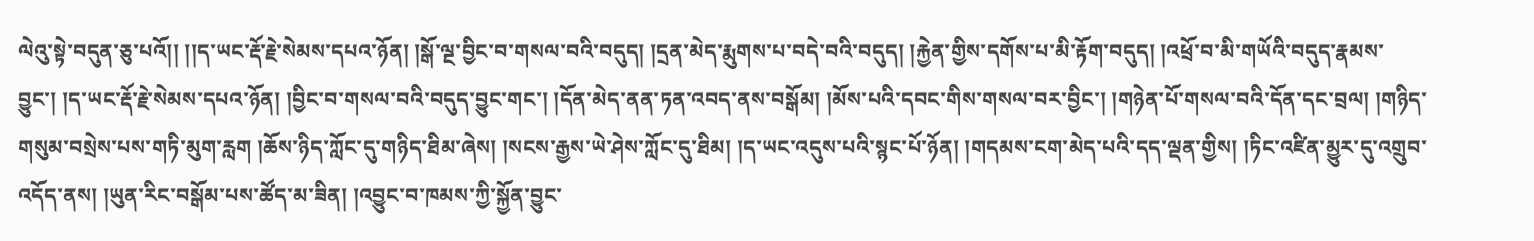ལེའུ་སྟེ་བདུན་ཅུ་པའོ།། །།ད་ཡང་རྡོ་རྗེ་སེམས་དཔའ་ཉོན། །སྒོ་ལྔ་བྱིང་བ་གསལ་བའི་བདུད། །དྲན་མེད་རྨུགས་པ་བདེ་བའི་བདུད། །རྐྱེན་གྱིས་དགོས་པ་མི་རྟོག་བདུད། །འཕྲོ་བ་མི་གཡོའི་བདུད་རྣམས་བྱུང་། །ད་ཡང་རྡོ་རྗེ་སེམས་དཔའ་ཉོན། །བྱིང་བ་གསལ་བའི་བདུད་བྱུང་གང་། །དོན་མེད་ནན་ཏན་འབད་ནས་བསྒོམ། །མོས་པའི་དབང་གིས་གསལ་བར་བྱིང་། །གཉེན་པོ་གསལ་བའི་དོན་དང་བྲལ། །གཉིད་གསུམ་བསྲེས་པས་གཏི་མུག་རླག །ཆོས་ཉིད་ཀློང་དུ་གཉིད་ཐིམ་ཞེས། །སངས་རྒྱས་ཡེ་ཤེས་ཀློང་དུ་ཐིམ། །ད་ཡང་འདུས་པའི་སྙང་པོ་ཉོན། །གདམས་ངག་མེད་པའི་དད་ལྡན་གྱིས། །ཏིང་འཛིན་མྱུར་དུ་འགྲུབ་འདོད་ནས། །ཡུན་རིང་བསྒོམ་པས་ཚོད་མ་ཟིན། །འབྱུང་བ་ཁམས་ཀྱི་སྐྱོན་བྱུང་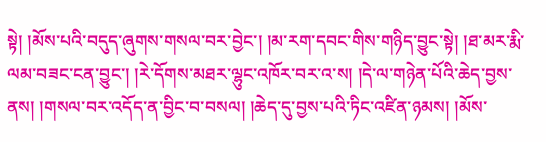སྟེ། །མོས་པའི་བདུད་ཞུགས་གསལ་བར་བྱེང་། །མ་རག་དབང་གིས་གཉིད་བྱུང་སྟེ། །ཐ་མར་རྨི་ལམ་བཟང་ངན་བྱུང་། །རེ་དོགས་མཐར་ལྷུང་འཁོར་བར་འ་ས། །དེ་ལ་གཉེན་པོའི་ཆེད་བྱས་ནས། །གསལ་བར་འདོད་ན་བྱིང་བ་བསལ། །ཆེད་དུ་བྱས་པའི་ཏིང་འཛིན་ཉམས། །མོས་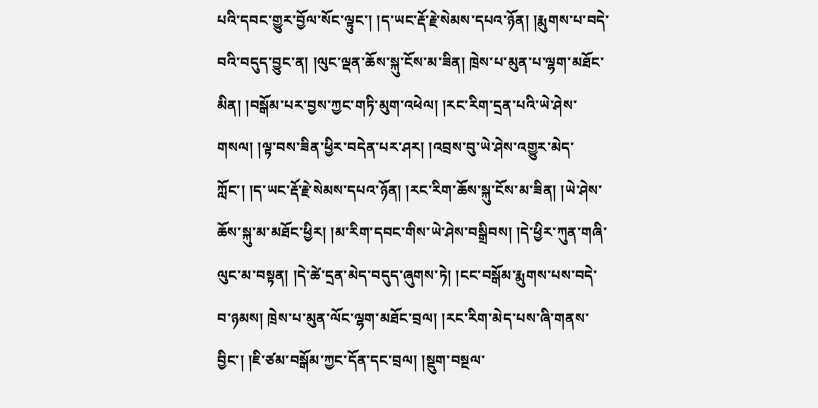པའི་དབང་གྱུར་བྱོལ་སོང་ལྟུང་། །ད་ཡང་རྡོ་རྗེ་སེམས་དཔའ་ཉོན། །རྨུགས་པ་བདེ་བའི་བདུད་བྱུང་ན། །ལུང་ལྡན་ཆོས་སྐུ་ངོས་མ་ཟིན། ཁྲེས་པ་མུན་པ་ལྷག་མཐོང་མིན། །བསྒོམ་པར་བྱས་ཀྱང་གཏི་མུག་འཕེལ། །རང་རིག་དྲན་པའི་ཡེ་ཤེས་གསལ། །ལྟ་བས་ཟིན་ཕྱིར་བདེན་པར་ཤར། །འབྲས་བུ་ཡེ་ཤེས་འགྱུར་མེད་ཀློང་། །ད་ཡང་རྡོ་རྗེ་སེམས་དཔའ་ཉོན། །རང་རིག་ཆོས་སྐུ་ངོས་མ་ཟིན། །ཡེ་ཤེས་ཆོས་སྐུ་མ་མཐོང་ཕྱིར། །མ་རིག་དབང་གིས་ཡེ་ཤེས་བསྒྲིབས། །དེ་ཕྱིར་ཀུན་གཞི་ལུང་མ་བསྟན། །དེ་ཚེ་དྲན་མེད་བདུད་ཞུགས་ཏེ། །ངང་བསྒོམ་རྨུགས་པས་བདེ་བ་ཉམས། ཁྲེས་པ་མུན་ལོང་ལྷག་མཐོང་བྲལ། །རང་རིག་མེད་པས་ཞི་གནས་བྱིང་། །ཇི་ཙམ་བསྒོམ་ཀྱང་དོན་དང་བྲལ། །སྡུག་བསྔལ་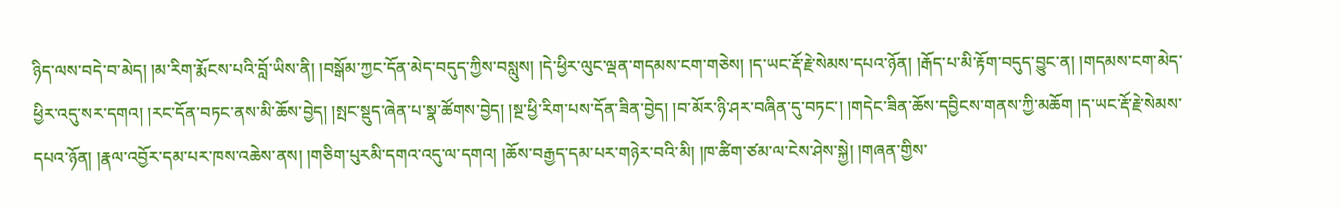ཉིད་ལས་བདེ་བ་མེད། །མ་རིག་རྨོངས་པའི་བློ་ཡིས་ནི། །བསྒོམ་ཀྱང་དོན་མེད་བདུད་ཀྱིས་བསླུས། །དེ་ཕྱིར་ལུང་ལྡན་གདམས་ངག་གཅེས། །ད་ཡང་རྡོ་རྗེ་སེམས་དཔའ་ཉོན། །རྒོད་པ་མི་རྟོག་བདུད་བྱུང་ན། །གདམས་ངག་མེད་ཕྱིར་འདུ་སར་དགའ། །རང་དོན་བཏང་ནས་མི་ཆོས་བྱེད། །སྤང་སྡུད་ཞེན་པ་སྣ་ཚོགས་བྱེད། །སྔ་ཕྱི་རིག་པས་དོན་ཟིན་བྱེད། །བ་མོར་ཉི་ཤར་བཞིན་དུ་བཏང་། །གདེང་ཟིན་ཆོས་དབྱིངས་གནས་ཀྱི་མཆོག །ད་ཡང་རྡོ་རྗེ་སེམས་དཔའ་ཉོན། །རྣལ་འབྱོར་དམ་པར་ཁས་འཆེས་ནས། །གཅིག་པུརམི་དགའ་འདུ་ལ་དགའ། །ཆོས་བརྒྱད་དམ་པར་གཉེར་བའི་མི། །ཁ་ཚིག་ཙམ་ལ་ངེས་ཤེས་སྐྱེ། །གཞན་གྱིས་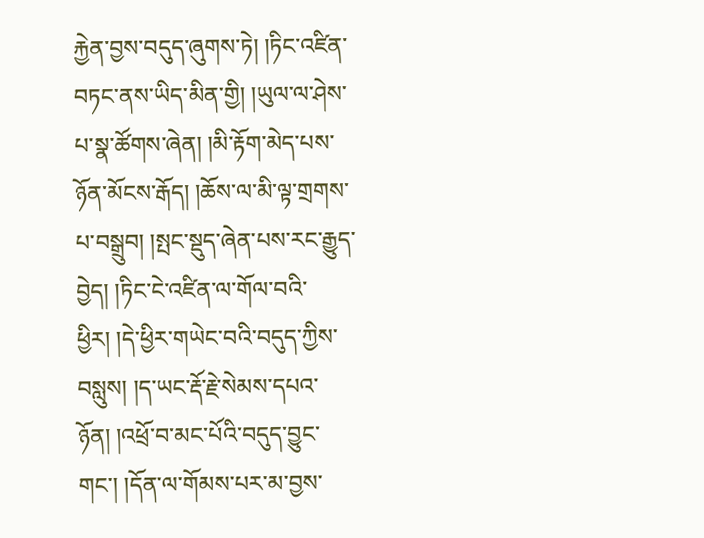རྐྱེན་བྱས་བདུད་ཞུགས་ཏེ། །ཏིང་འཛིན་བཏང་ནས་ཡིད་མིན་གྱི། །ཡུལ་ལ་ཤེས་པ་སྣ་ཚོགས་ཞེན། །མི་རྟོག་མེད་པས་ཉོན་མོངས་རྒོད། །ཆོས་ལ་མི་ལྟ་གྲགས་པ་བསྒྲུབ། །སྤང་སྡུད་ཞེན་པས་རང་རྒྱུད་བྱེད། །ཏིང་ངེ་འཛིན་ལ་གོལ་བའི་ཕྱིར། །དེ་ཕྱིར་གཡེང་བའི་བདུད་ཀྱིས་བསླུས། །ད་ཡང་རྡོ་རྗེ་སེམས་དཔའ་ཉོན། །འཕྲོ་བ་མང་པོའི་བདུད་བྱུང་གང་། །དོན་ལ་གོམས་པར་མ་བྱས་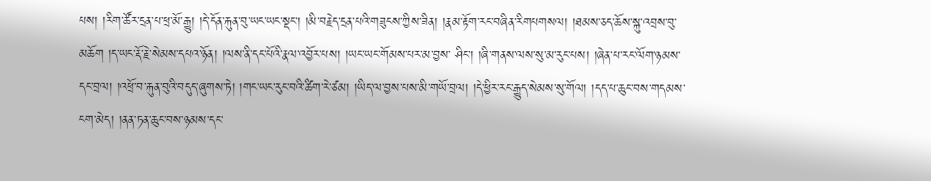པས། །རིག་ཚོར་དྲན་པ་ཕྲ་མོ་རྒྱུ། །དེ་དོན་རྐུན་བུ་ཡང་ཡང་སྡང་། །མི་བརྗེད་དྲན་པའི་གཟུངས་ཀྱིས་ཟིན། །རྣམ་རྟོག་རང་བཞིན་རིགཔགསལ། །ཐམས་ཅད་ཆོས་སྐུ་འབྲས་བུ་མཆོག །ད་ཡང་རྡོ་རྗེ་སེམས་དཔའ་ཉོན། །ལས་ནི་དང་པོའི་རྣལ་འབྱོར་པས། །ཡང་ཡང་གོམས་པར་མ་བྱས་ ཤིང་། །ཞི་གནས་ལས་སུ་མ་རུང་པས། །ཞེན་པ་རང་ལོག་ཉམས་དང་བྲལ། །འཕྲོ་བ་རྐུན་བུའི་བདུད་ཞུགས་ཏེ། །གང་ཡང་རུང་བའི་ཚིག་རེ་ཙམ། །ཡིད་ལ་བྱས་པས་མི་གཡོ་བྲལ། །དེ་ཕྱིར་རང་རྒྱུད་སེམས་སུ་གོལ། །དད་པ་ཆུང་བས་གདམས་ངག་མེད། །ནན་ཏན་ཆུང་བས་ཉམས་དང་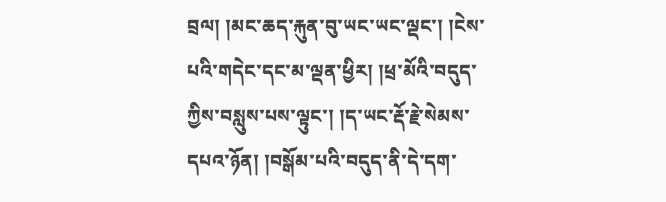བྲལ། །མང་ཆད་རྐུན་བུ་ཡང་ཡང་ལྡང་། །ངེས་པའི་གདེང་དང་མ་ལྡན་ཕྱིར། །ཕྲ་མོའི་བདུད་ཀྱིས་བསླུས་པས་ལྟུང་། །ད་ཡང་རྡོ་རྗེ་སེམས་དཔའ་ཉོན། །བསྒོམ་པའི་བདུད་ནི་དེ་དག་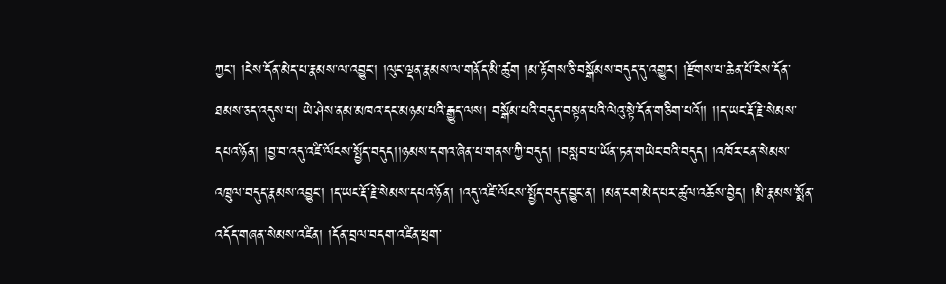ཀྱང་། །ངེས་དོན་མེད་པ་རྣམས་ལ་འབྱུང་། །ལུང་ལྡན་རྣམས་ལ་གནོད་མི་ཚུག །མ་རྟོགས་ཅི་བསྒོམས་བདུད་དུ་འགྱུར། །རྫོགས་པ་ཆེན་པོ་ངེས་དོན་ཐམས་ཅད་འདུས་པ། ཡེ་ཤེས་ནམ་མཁའ་དང་མཉམ་པའི་རྒྱུད་ལས། བསྒོམ་པའི་བདུད་བསྟན་པའི་ལེའུ་སྟེ་དོན་གཅིག་པའོ།། །།ད་ཡང་རྡོ་རྗེ་སེམས་དཔའ་ཉོན། །བྱ་བ་འདུ་འཛི་ལོངས་སྤྱོད་བདུད།།ཉམས་དགའ་ཞེན་པ་གནས་ཀྱི་བདུད། །བསླབ་པ་ཡོན་ཏན་གཡེང་བའི་བདུད། །འཁོར་ངན་སེམས་འཁྲུལ་བདུད་རྣམས་འབྱུང་། །ད་ཡང་རྡོ་རྗེ་སེམས་དཔའ་ཉོན། །འདུ་འཛི་ལོངས་སྤྱོད་བདུད་བྱུང་ན། །མན་ངག་མེད་པར་ཚུལ་འཆོས་བྱེད། །མི་རྣམས་སྨོན་འདོད་གཞན་སེམས་འཛིན། །དོན་བྲལ་བདག་འཛིན་ཕྲག་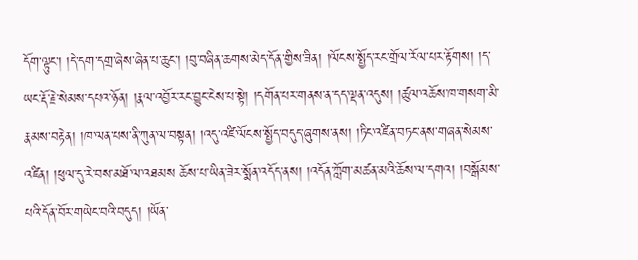དོག་ལྟུང་། །དེ་དག་དགྲ་ཞེས་ཞེན་པ་ཆུང་། །བུ་བཞིན་ཆགས་མེད་དོན་གྱིས་ཟིན། །ལོངས་སྤྱོད་རང་གྲོལ་རོལ་པར་རྟོགས། །ད་ཡང་རྡོ་རྗེ་སེམས་དཔའ་ཉོན། །རྣལ་འབྱོར་རང་བྱུང་ངེས་པ་སྟེ། །དགོན་པར་གནས་ན་དད་ལྡན་འདུས། །ཚུལ་འཆོས་ཁ་གསག་མི་རྣམས་བརྟེན། །ཁ་ལན་པས་ནི་ཀུན་ལ་བསྟན། །འདུ་འཛི་ལོངས་སྤྱོད་བདུད་ཞུགས་ནས། །ཏིང་འཛིན་བཏང་ནས་གཞན་སེམས་འཛིན། །ཕུལ་དུ་རེ་བས་མཐོ་ལ་འཐམས ཆོས་པ་ཡིན་ཟེར་སྨོན་འདོད་ནས། །འདོན་ཀློག་མཚན་མའི་ཆོས་ལ་དགའ། །བསྒོམས་པའི་དོན་བོར་གཡེང་བའི་བདུད། །ཡོན་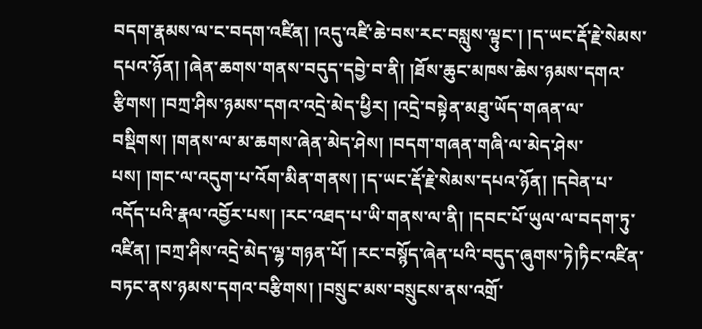བདག་རྣམས་ལ་ང་བདག་འཛིན། །འདུ་འཛི་ཆེ་བས་རང་བསླུས་ལྟུང་། །ད་ཡང་རྡོ་རྗེ་སེམས་དཔའ་ཉོན། །ཞེན་ཆགས་གནས་བདུད་དབྱེ་བ་ནི། །ཐོས་ཆུང་མཁས་ཆེས་ཉམས་དགའ་རྩིགས། །བཀྲ་ཤིས་ཉམས་དགའ་འདྲེ་མེད་ཕྱིར། །འདྲེ་བསྟེན་མཐུ་ཡོད་གཞན་ལ་བསྡིགས། །གནས་ལ་མ་ཆགས་ཞེན་མེད་ཤེས། །བདག་གཞན་གཞི་ལ་མེད་ཤེས་པས། །གང་ལ་འདུག་པ་འོག་མིན་གནས། །ད་ཡང་རྡོ་རྗེ་སེམས་དཔའ་ཉོན། །དབེན་པ་འདོད་པའི་རྣལ་འབྱོར་པས། །རང་འཐད་པ་ཡི་གནས་ལ་ནི། །དབང་པོ་ཡུལ་ལ་བདག་ཏུ་འཛིན། །བཀྲ་ཤིས་འདྲེ་མེད་ལྷ་གཉན་པོ། །རང་བསྙོད་ཞེན་པའི་བདུད་ཞུགས་ཏེ།ཏིང་འཛིན་བཏང་ནས་ཉམས་དགའ་བརྩིགས། །བསྲུང་མས་བསྲུངས་ནས་འགྲོ་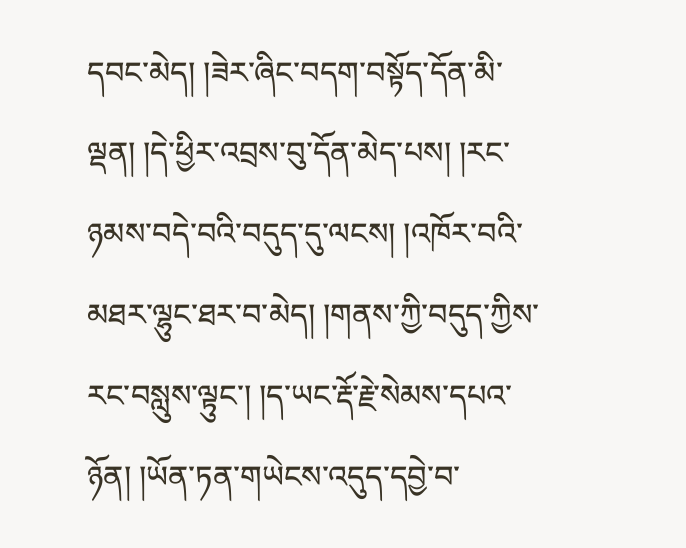དབང་མེད། །ཟེར་ཞིང་བདག་བསྟོད་དོན་མི་ལྡན། །དེ་ཕྱིར་འབྲས་བུ་དོན་མེད་པས། །རང་ཉམས་བདེ་བའི་བདུད་དུ་ལངས། །འཁོར་བའི་མཐར་ལྷུང་ཐར་བ་མེད། །གནས་ཀྱི་བདུད་ཀྱིས་རང་བསླུས་ལྟུང་། །ད་ཡང་རྡོ་རྗེ་སེམས་དཔའ་ཉོན། །ཡོན་ཏན་གཡེངས་འདུད་དབྱེ་བ་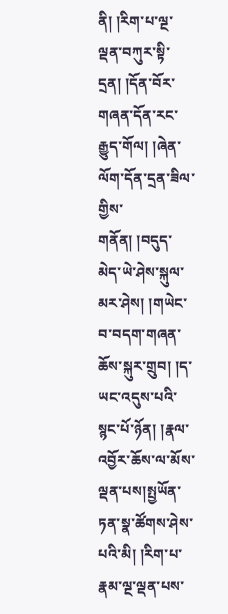ནི། །རིག་པ་ལྔ་ལྡན་བཀུར་སྟི་དྲན། །དོན་བོར་གཞན་དོན་རང་རྒྱུད་གོལ། །ཞེན་ལོག་དོན་དྲན་ཟིལ་གྱིས་གནོན། །བདུད་མེད་ཡེ་ཤེས་སྐུལ་མར་ཤེས། །གཡེང་བ་བདག་གཞན་ཆོས་སྐུར་གྲུབ། །ད་ཡང་འདུས་པའི་སྙང་པོ་ཉོན། །རྣལ་འབྱོར་ཆོས་ལ་མོས་ལྡན་པས།སྤྱཡོན་ཏན་སྣ་ཚོགས་ཤེས་པའི་མི། །རིག་པ་རྣམ་ལྔ་ལྡན་པས་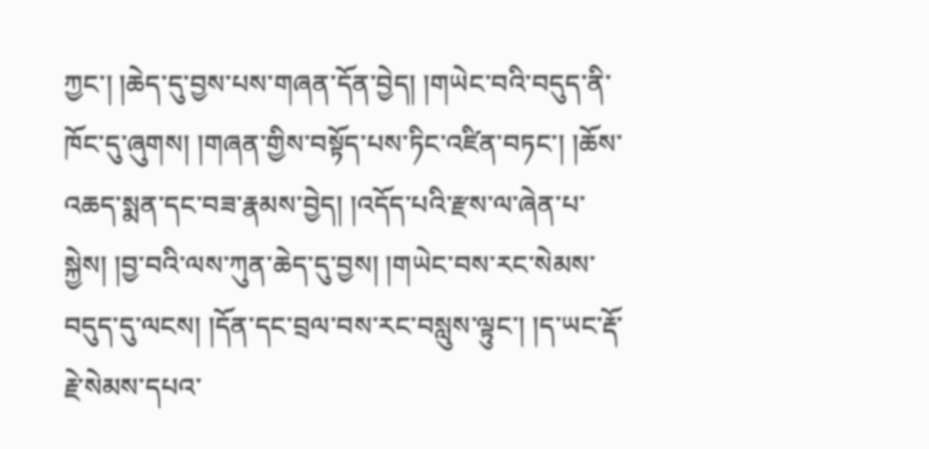ཀྱང་། །ཆེད་དུ་བྱས་པས་གཞན་དོན་བྱེད། །གཡེང་བའི་བདུད་ནི་ཁོང་དུ་ཞུགས། །གཞན་གྱིས་བསྟོད་པས་ཏིང་འཛིན་བཏང་། །ཆོས་འཆད་སྨན་དང་བཟ་རྣམས་བྱེད། །འདོད་པའི་རྫས་ལ་ཞེན་པ་སྐྱེས། །བྱ་བའི་ལས་ཀུན་ཆེད་དུ་བྱས། །གཡེང་བས་རང་སེམས་བདུད་དུ་ལངས། །དོན་དང་བྲལ་བས་རང་བསླུས་ལྟུང་། །ད་ཡང་རྡོ་རྗེ་སེམས་དཔའ་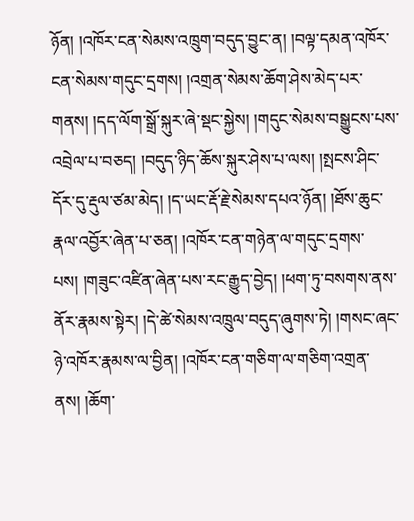ཉོན། །འཁོར་ངན་སེམས་འཁྲུག་བདུད་བྱུང་ན། །བལྟ་དམན་འཁོར་ངན་སེམས་གདུང་དྲགས། །འགྲན་སེམས་ཆོག་ཤེས་མེད་པར་གནས། །དད་ལོག་སྒྲོ་སྐུར་ཞེ་སྡང་སྐྱེས། །གདུང་སེམས་བསྒྱུངས་པས་འབྲེལ་པ་བཅད། །བདུད་ཉིད་ཆོས་སྐུར་ཤེས་པ་ལས། །སྤངས་ཤིང་དོར་དུ་རྡུལ་ཙམ་མེད། །ད་ཡང་རྡོ་རྗེ་སེམས་དཔའ་ཉོན། །ཐོས་ཆུང་རྣལ་འབྱོར་ཞེན་པ་ཅན། །འཁོར་ངན་གཉེན་ལ་གདུང་དྲགས་པས། །གཟུང་འཛིན་ཞེན་པས་རང་རྒྱུད་བྱེད། །ཕག་ཏུ་བསགས་ནས་ནོར་རྣམས་སྟེར། །དེ་ཚེ་སེམས་འཁྲུལ་བདུད་ཞུགས་ཏེ། །གསང་ཞང་ཉེ་འཁོར་རྣམས་ལ་བྱིན། །འཁོར་ངན་གཅིག་ལ་གཅིག་འགྲན་ནས། །ཆོག་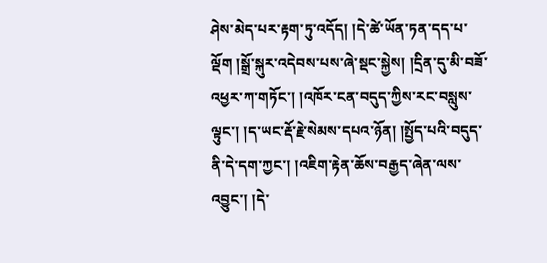ཤེས་མེད་པར་རྟག་ཏུ་འདོད། །དེ་ཚེ་ཡོན་ཏན་དད་པ་ལྡོག །སྒྲོ་སྐུར་འདེབས་པས་ཞེ་སྡང་སྐྱེས། །དྲིན་དུ་མི་བཟོ་འཕྱར་ཀ་གཏོང་། །འཁོར་ངན་བདུད་ཀྱིས་རང་བསླུས་ལྟུང་། །ད་ཡང་རྡོ་རྗེ་སེམས་དཔའ་ཉོན། །སྤྱོད་པའི་བདུད་ནི་དེ་དག་ཀྱང་། །འཇིག་རྟེན་ཆོས་བརྒྱད་ཞེན་ལས་འབྱུང་། །དེ་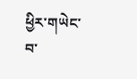ཕྱིར་གཡེང་བ་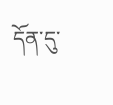དོན་དུ་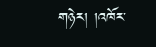གཉེར། །འཁོར་